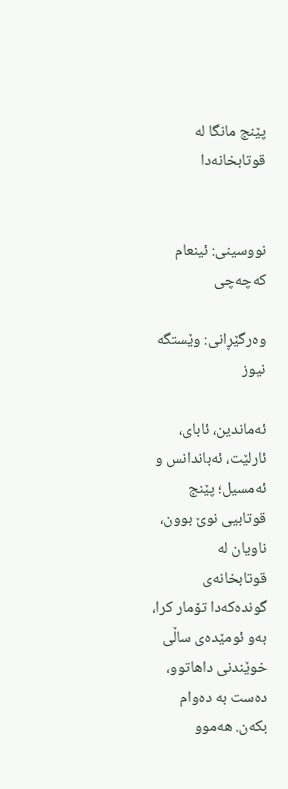پێنج مانگا لە قوتابخانەدا


نووسینی: ئینعام كه‌چه‌چی

وه‌رگێڕانی: وێستگه‌ نیوز

ئەماندین، ئابای، ئارلێت، ئەباندانس و ئەمسیل؛ پێنج قوتابیی نوێ بوون، ناویان لە قوتابخانەی گوندەکەدا تۆمار کرا، بەو ئومێدەی ساڵی خوێندنی داهاتوو، دەست بە دەوام بکەن. هەموو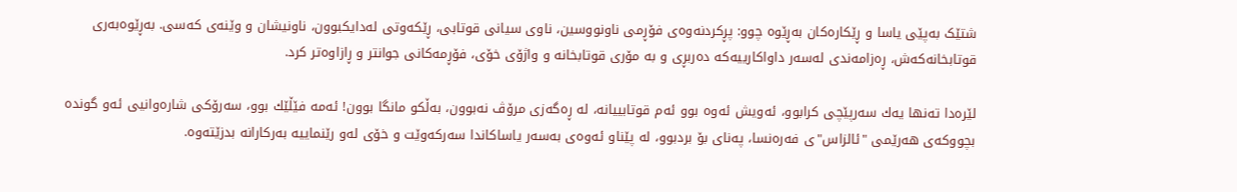شتێک بەپێی یاسا و ڕێکارەکان بەڕێوە چوو: پڕكردنه‌وه‌ی فۆڕمی ناونووسین، ناوی سیانی قوتابی، ڕێکەوتی لەدایکبوون، ناونیشان و وێنەی کەسی. بەڕێوەبەری قوتابخانەکەش، ڕەزامەندی لەسەر داواکارییەکە دەربڕی و بە مۆری قوتابخانە و واژۆی خۆی، فۆڕمەکانی جوانتر و ڕازاوه‌تر كرد.

لێره‌دا ته‌نها یه‌ك سه‌رپێچی كرابوو، ئه‌ویش ئه‌وه‌ بوو ئه‌م قوتابییانه‌، له‌ ڕه‌گه‌زی مرۆڤ نه‌بوون، بەڵکو مانگا بوون! ئەمە فێڵێك بوو، سەرۆکی شارەوانیی ئەو گوندە بچووکەی هەرێمی "ئالزاس"ی فەرەنسا، پەنای بۆ بردبوو، له‌ پێناو ئه‌وه‌ی به‌سه‌ر یاساكاندا سه‌ركه‌وێت و خۆی له‌و رێنماییه‌ به‌ركارانه‌ بدزێته‌وه‌.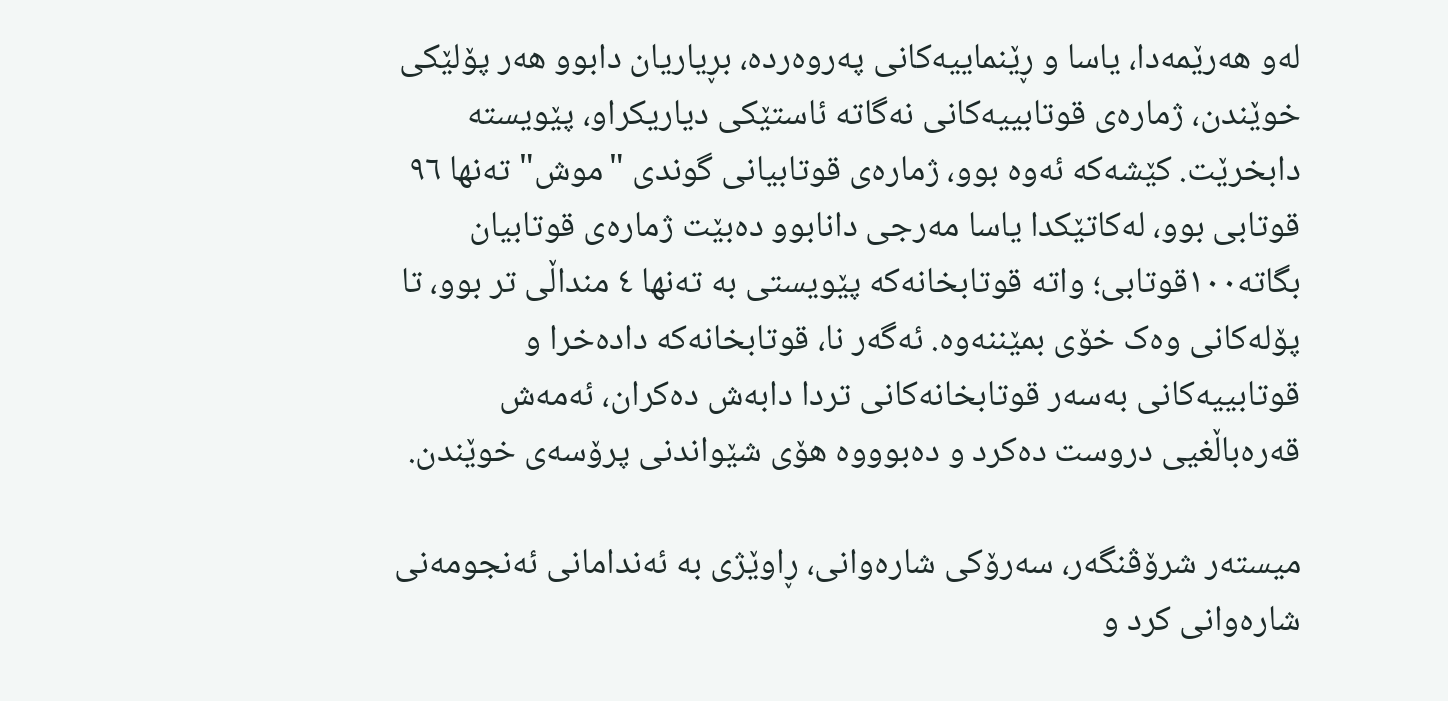له‌و هه‌رێمه‌دا، یاسا و ڕێنماییەکانی پەروەردە، بڕیاریان دابوو هەر پۆلێکی خوێندن، ژمارەی قوتابییەکانی نەگاتە ئاستێکی دیاریکراو، پێویسته‌ دابخرێت. کێشەکە ئەوە بوو، ژمارەی قوتابیانی گوندی "موش" تەنها ٩٦ قوتابی بوو، لەکاتێکدا یاسا مەرجی دانابوو دەبێت ژماره‌ی قوتابیان بگاته‌١٠٠قوتابی؛ واتە قوتابخانەکە پێویستی بە تەنها ٤ منداڵی تر بوو، تا پۆلەکانی وەک خۆی بمێننەوە. ئەگەر نا، قوتابخانه‌كه‌ دادەخرا و قوتابییەکانی بەسەر قوتابخانه‌كانی تردا دابەش دەکران، ئەمەش قەرەباڵغیی دروست دەکرد و ده‌بوووه‌ هۆی شێواندنی پرۆسەی خوێندن.

میستەر شرۆڤنگەر، سەرۆکی شارەوانی، ڕاوێژی بە ئەندامانی ئەنجومەنی شارەوانی کرد و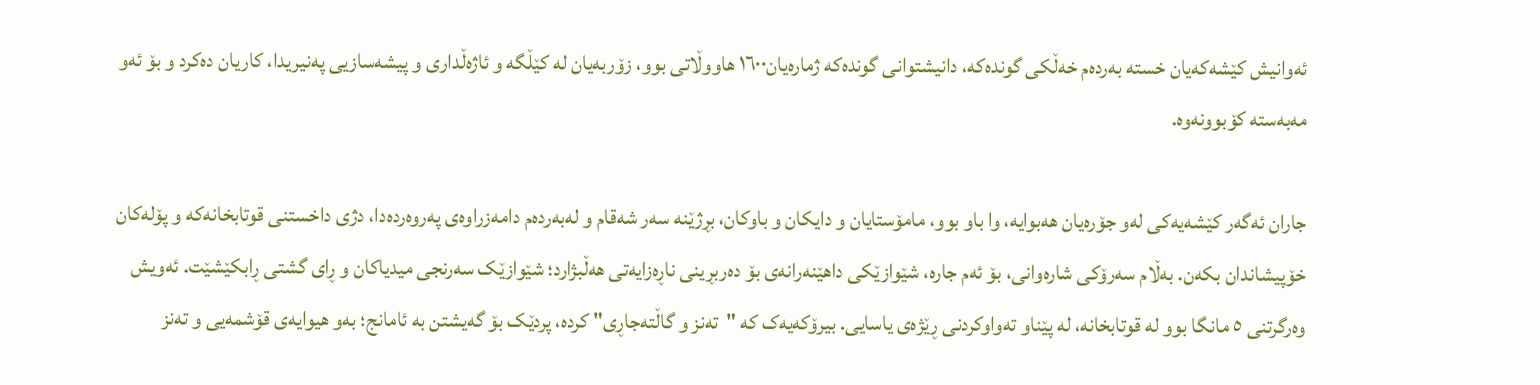ئەوانیش کێشەکەیان خستە بەردەم خەڵکی گوندەکە، دانیشتوانی گونده‌كه‌ ژماره‌یان١٦٠٠ هاووڵاتی بوو، زۆربەیان لە کێڵگە و ئاژەڵداری و پیشەسازیی پەنیریدا، کاریان ده‌كرد و بۆ ئه‌و مه‌به‌سته‌ كۆبوونه‌وه‌.

جاران ئه‌گه‌ر كێشه‌یه‌كی له‌و جۆره‌یان هه‌بوایه‌، وا باو بوو، مامۆستایان و دایکان و باوکان، بڕژێنە سەر شەقام و لەبەردەم دامه‌زراوه‌ی پەروەردەدا، دژی داخستنی قوتابخانه‌كه‌ و پۆلەکان خۆپیشاندان بکەن. بەڵام سەرۆکی شارەوانی، بۆ ئه‌م جاره‌، شێوازێکی داهێنەرانەی بۆ ده‌ربڕینی ناڕەزایەتی هەڵبژارد؛ شێوازێک سەرنجی میدیاکان و ڕای گشتی ڕابکێشێت. ئەویش وەرگرتنی ٥ مانگا بوو لە قوتابخانە، له‌ پێناو تەواوکردنی ڕێژەی یاسایی. بیرۆکەیەک کە "تەنز و گاڵتەجاڕی" کردە، پردێک بۆ گەیشتن بە ئامانج؛ به‌و هیوایه‌ی قۆشمەیی و تەنز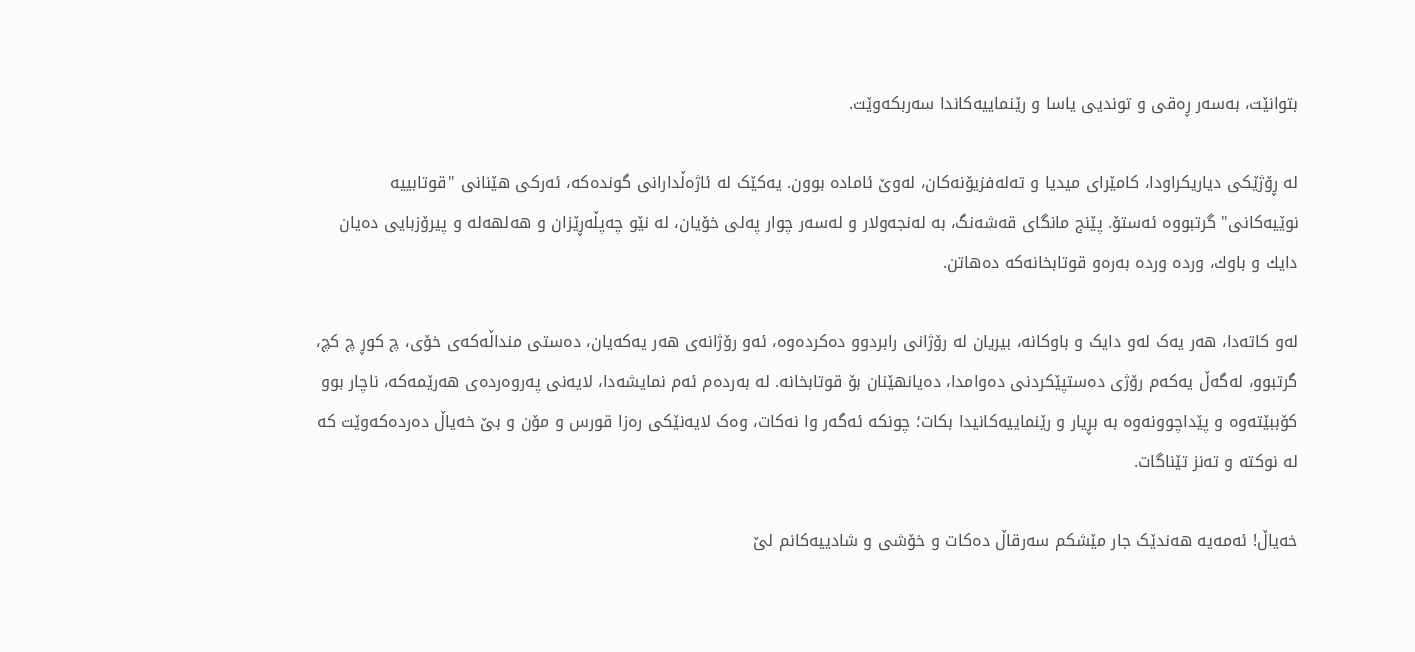بتوانێت، بەسەر ڕەقی و توندیی یاسا و رێنماییه‌كاندا سەربکەوێت.

لە ڕۆژێکی دیاریکراودا، کامێرای میدیا و تەلەفزیۆنەکان، لەوێ ئامادە بوون. یەکێک لە ئاژەڵدارانی گوندەکە، ئەرکی هێنانی "قوتابییە نوێیەکانی" گرتبووه‌ ئەستۆ. پێنج مانگای قه‌شه‌نگ، به‌ له‌نجه‌ولار و له‌سه‌ر چوار په‌لی خۆیان، له‌ نێو چه‌پڵه‌ڕێزان و هه‌لهه‌له‌ و پیرۆزبایی ده‌یان دایك و باوك، ورده‌ ورده‌ به‌ره‌و قوتابخانه‌كه‌ ده‌هاتن.

له‌و كاته‌دا، هەر یەک لەو دایک و باوکانە، بیریان لە رۆژانی رابردوو ده‌كرده‌وه‌، ئه‌و رۆژانه‌ی هه‌ر یه‌كه‌یان، ده‌ستی منداڵه‌كه‌ی خۆی، چ كوڕ چ كچ، گرتبوو، له‌گه‌ڵ یه‌كه‌م رۆژی ده‌ستپێكردنی ده‌وامدا، ده‌یانهێنان بۆ قوتابخانه‌. له‌ بەردەم ئەم نمایشەدا، لایەنی پەروەردەی هه‌رێمه‌كه‌، ناچار بوو کۆببێتەوە و پێداچوونەوە بە بڕیار و رێنماییه‌كانیدا بکات؛ چونکە ئەگەر وا نەکات، وەک لایەنێکی ره‌زا قورس و مۆن و بێ خەیاڵ دەردەکەوێت کە لە نوکتە و ته‌نز تێناگات.

خەیاڵ! ئەمەیە هەندێک جار مێشکم سەرقاڵ دەکات و خۆشی و شادییه‌كانم لێ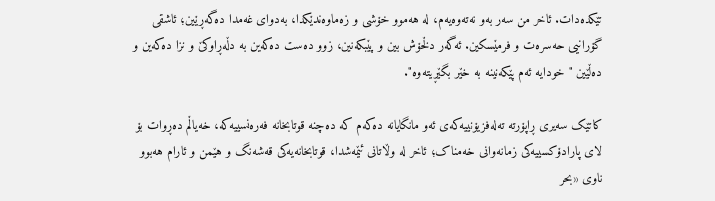تێكده‌دات. ئاخر من سه‌ر به‌و نەتەوەیەم، لە هەموو خۆشی و زەماوەندێکدا، بەدوای غەمدا دەگەڕێین؛ ئاشقی گۆرانیی حەسرەت و فرمێسکین. ئەگەر دڵخۆش بین و پێبکەنین، زوو دەست دەکەین بە دڵەڕاوکێ و نزا دەکەین و ده‌ڵێین "خودایه‌ ئەم پێکەنینە بە خێر بگێڕیتەوە".

کاتێک سەیری ڕاپۆرتە تەلەفزیۆنییەکەی ئەو مانگایانە دەکەم کە دەچنە قوتابخانە فەرەنسییەکە، خه‌یاڵم ده‌ڕوات بۆ لای پارادۆكسییه‌كی زمانه‌وانی خەمناک؛ ئاخر لە وڵاتانی ئێمەشدا، قوتابخانەیەکی قه‌شه‌نگ و هێمن و ئارام هەبوو ناوی «بحر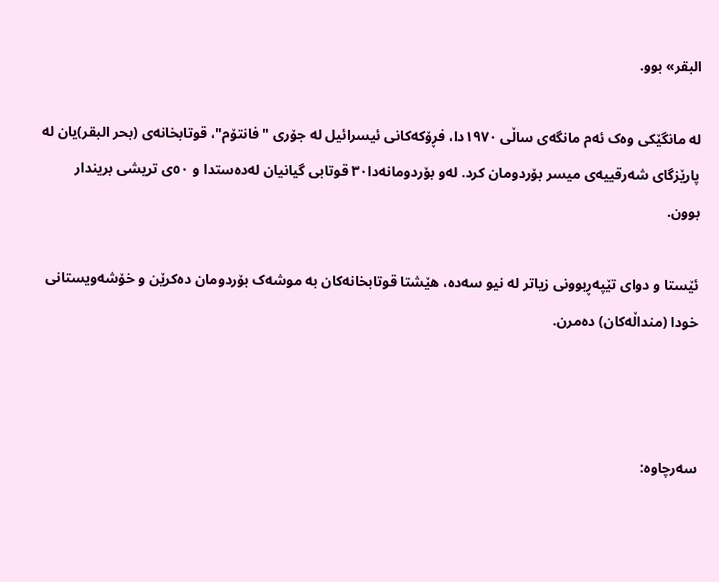البقر» بوو.

لە مانگێکی وەک ئەم مانگەی ساڵی ١٩٧٠دا، فڕۆكه‌كانی ئیسرائیل له‌ جۆری "فانتۆم"، قوتابخانەی (بحر البقر)یان لە پارێزگای شەرقییەی میسر بۆردومان کرد. له‌و بۆردومانه‌دا٣٠ قوتابی گیانیان له‌ده‌ستدا و ٥٠ی تریشی بریندار بوون.

ئێستا و دوای تێپەڕبوونی زیاتر لە نیو سەدە، هێشتا قوتابخانەکان بە موشەک بۆردومان دەکرێن و خۆشەویستانی خودا (منداڵەکان) دەمرن.



سه‌رچاوه‌: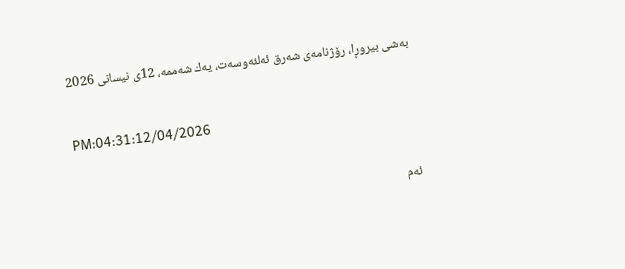به‌شی بیروڕا، رۆژنامه‌ی شه‌رق ئه‌لئه‌وسه‌ت، یه‌ك شه‌ممه‌، 12ی نیسانی 2026


PM:04:31:12/04/2026


ئه‌م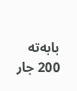بابه‌ته 200 جار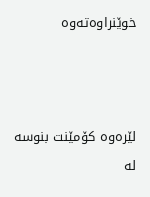خوێنراوه‌ته‌وه‌‌



لێرەوە کۆمێنت بنوسە لە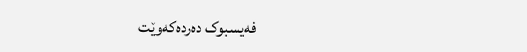فەیسبوک دەردەکەوێت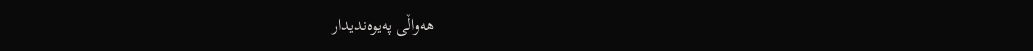هەواڵی پەیوەندیدار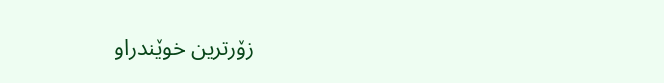زۆرترین خوێندراو